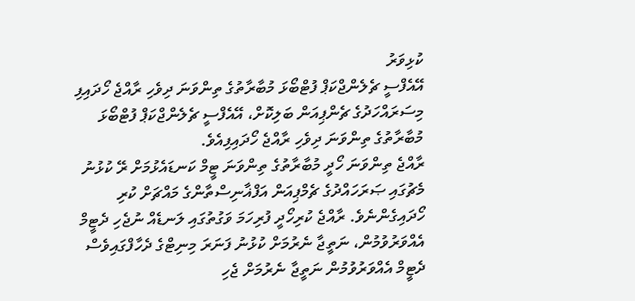ކުޅިވަރު
އޭއެފްސީ ޗެލެންޖްކަޕް ފުޓްބޯޅަ މުބާރާތުގެ ތިންވަނަ ދިވެހި ރާއްޖެ ހޯދައިފި
މިސަރައްހަދުގެ ޗެންޕިއަން ބަލިކޮށް، އޭއެފްސީ ޗެލެންޖްކަޕް ފުޓްބޯޅަ މުބާރާތުގެ ތިންވަނަ ދިވެހި ރާއްޖެ ހޯދައިފިއެވެ.
ރާއްޖެ ތިންވަނަ ހޯދީ މުބާރާތުގެ ތިންވަނަ ޓީމް ކަނޑައެޅުމަށް ރޭ ކުޅުނު މެޗުގައި ޞަރަހައްދުގެ ޗެމްޕިއަން އަފްޣާނިސްތާންގެ މައްޗަށް ކުރި ހޯދައިގެންނެވެ. ރާއްޖެ ކުރިހޯދީ ފުރިހަމަ ވަގުތުގައި ލަނޑެއް ނުޖެހި ދެޓީމް އެއްވަރުވުމުން، ނަތީޖާ ނެރުމަށް ކުޅުނު ފަނަރަ މިނިޓްގެ ދެހާފްގައިވެސް ދެޓީމް އެއްވަރުވުމުން ނަތީޖާ ނެރުމަށް ޖެހި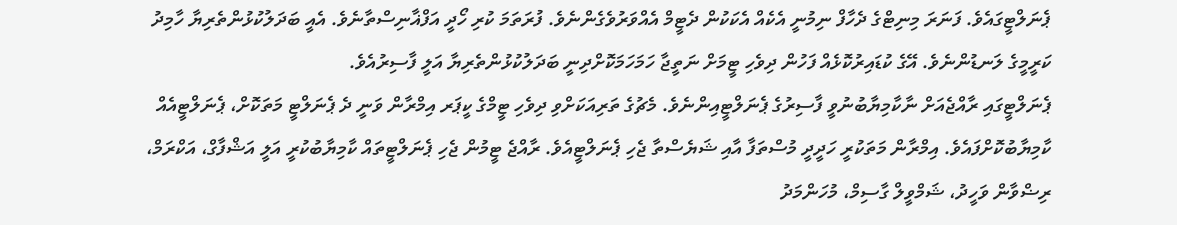ޕެނަލްޓީގައެވެ. ފަނަރަ މިނިޓްގެ ދެހާފް ނިމުނީ އެކެއް އެކަކުން ދެޓީމް އެއްވަރުވެގެންނެވެ. ފުރަތަމަ ކުރި ހޯދީ އަފްޣާނިސްތާނެވެ. އެއީ ބަދަލުކުޅުންތެރިޔާ ހާމިދު ކަރީމީގެ ލަނޑުންނެވެ. އޭގެ ކުޑައިރުކޮޅެއް ފަހުން ދިވެހި ޓީމަށް ނަތީޖާ ހަމަހަމަކޮށްދިނީ ބަދަލުކުޅުންތެރިޔާ އަލީ ފާސިރުއެވެ.
ޕެނަލްޓީގައި ރާއްޖެއަށް ނާކާމިޔާބުނުވީ ފާސިރުގެ ޕެނަލްޓީއިންނެވެ. މެޗުގެ ތަރިއަކަށްވި ދިވެހި ޓީމްގެ ކީޕަރ އިމްރާން ވަނީ ދެ ޕެނަލްޓީ މަތަކޮށް، ޕެނަލްޓީއެއް ކާމިޔާބުކޮށްފައެވެ. އިމްރާން މަތަކުރީ ހަދީދީ މުސްތަފާ އާއި ޝަޔެސްތާ ޖެހި ޕެނަލްޓީއެވެ. ރާއްޖެ ޓީމުން ޖެހި ޕެނަލްޓީތައް ކާމިޔާބުކުރީ އަލީ އަޝްފާގް، އަކްރަމް، ރިޟްވާން ވަހީދު، ޝަމްވީލް ގާސިމް، މުހަންމަދު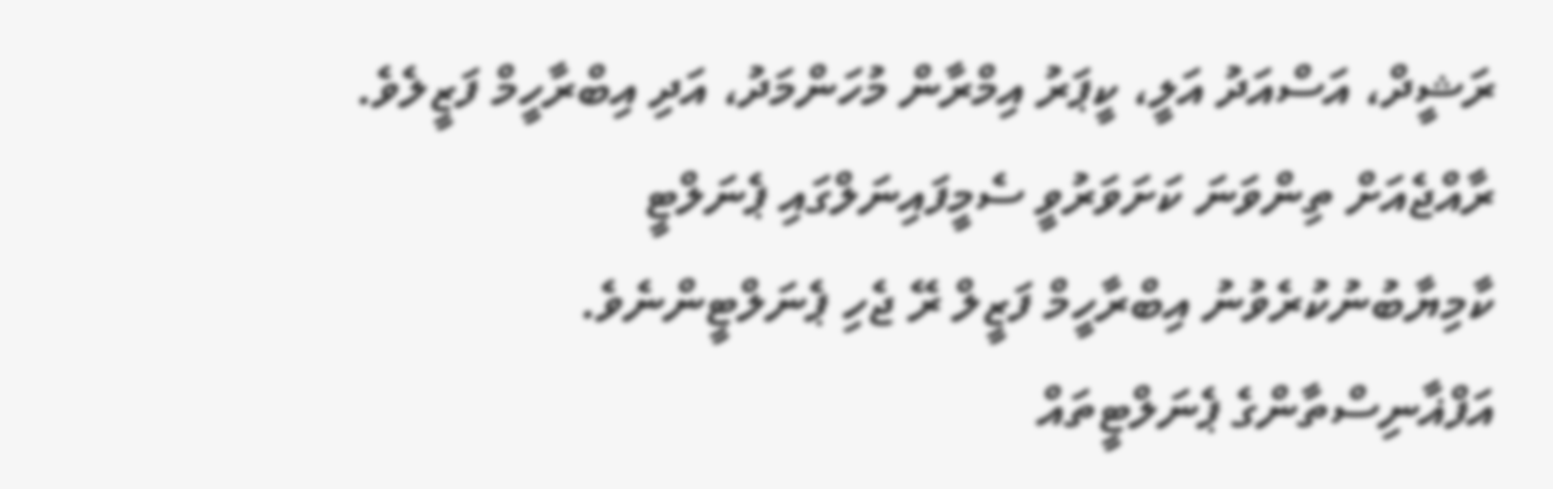ރަޝީދް، އަސްއަދު އަލީ، ކީޕަރު އިމްރާން މުހަންމަދު، އަދި އިބްރާހީމް ފަޒީލެވެ. ރާއްޖެއަށް ތިންވަނަ ކަށަވަރުވީ ސެމީފައިނަލްގައި ޕެނަލްޓީ ކާމިޔާބުނުކުރެވުނު އިބްރާހީމް ފަޒީލް ރޭ ޖެހި ޕެނަލްޓީންނެވެ. އަފްޣާނިސްތާންގެ ޕެނަލްޓީތައް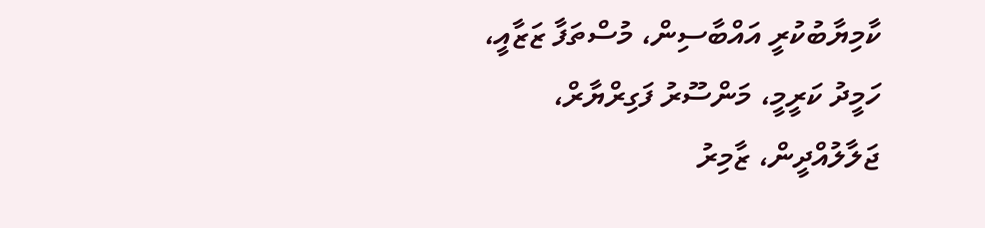ކާމިޔާބުކުރީ އައްބާސިން، މުސްތަފާ ޒަޒާއީ، ހަމީދު ކަރީމީ، މަންސޫރު ފަގިރްޔާރް، ޖަލާލުއްދީން، ޒާމިރު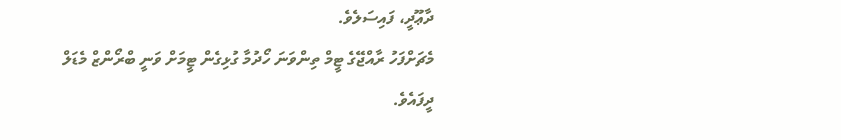ދާޢޫދީ، ފައިސަލެވެ.
މެޗަށްފަހު ރާއްޖޭގެ ޓީމް ތިންވަނަ ހޯދުމާ ގުޅިގެން ޓީމަށް ވަނީ ބްރޯންޒް މެޑަލް ދީފައެވެ.